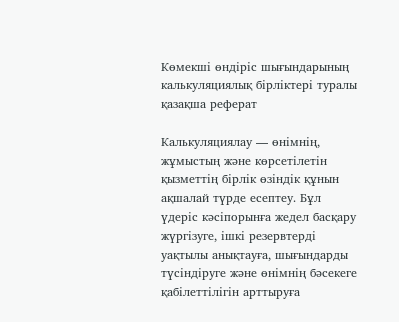Көмекші өндіріс шығындарының калькуляциялық бірліктері туралы қазақша реферат

Калькуляциялау — өнімнің, жұмыстың және көрсетілетін қызметтің бірлік өзіндік құнын ақшалай түрде есептеу. Бұл үдеріс кәсіпорынға жедел басқару жүргізуге, ішкі резервтерді уақтылы анықтауға, шығындарды түсіндіруге және өнімнің бәсекеге қабілеттілігін арттыруға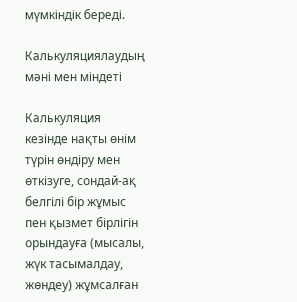мүмкіндік береді.

Калькуляциялаудың мәні мен міндеті

Калькуляция кезінде нақты өнім түрін өндіру мен өткізуге, сондай-ақ белгілі бір жұмыс пен қызмет бірлігін орындауға (мысалы, жүк тасымалдау, жөндеу) жұмсалған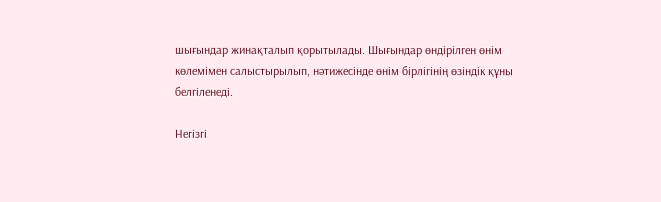шығындар жинақталып қорытылады. Шығындар өндірілген өнім көлемімен салыстырылып, нәтижесінде өнім бірлігінің өзіндік құны белгіленеді.

Негізгі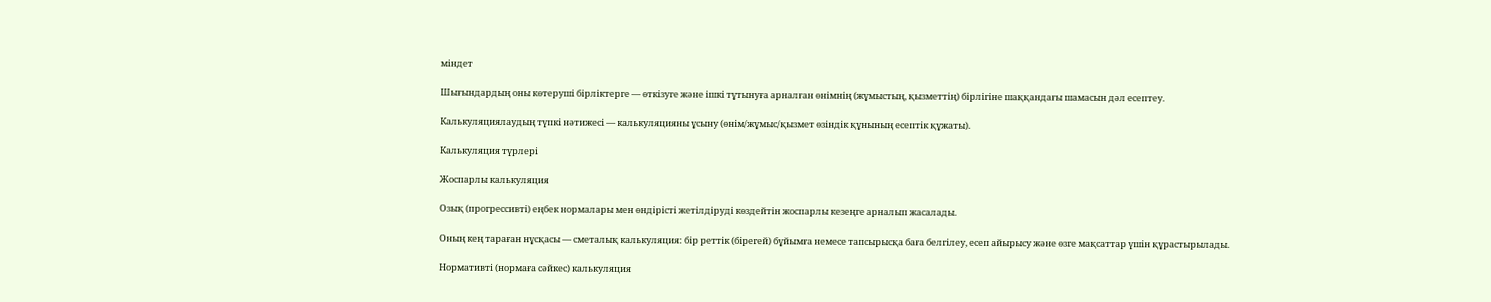міндет

Шығындардың оны көтеруші бірліктерге — өткізуге және ішкі тұтынуға арналған өнімнің (жұмыстың, қызметтің) бірлігіне шаққандағы шамасын дәл есептеу.

Калькуляциялаудың түпкі нәтижесі — калькуляцияны ұсыну (өнім/жұмыс/қызмет өзіндік құнының есептік құжаты).

Калькуляция түрлері

Жоспарлы калькуляция

Озық (прогрессивті) еңбек нормалары мен өндірісті жетілдіруді көздейтін жоспарлы кезеңге арналып жасалады.

Оның кең тараған нұсқасы — сметалық калькуляция: бір реттік (бірегей) бұйымға немесе тапсырысқа баға белгілеу, есеп айырысу және өзге мақсаттар үшін құрастырылады.

Нормативті (нормаға сәйкес) калькуляция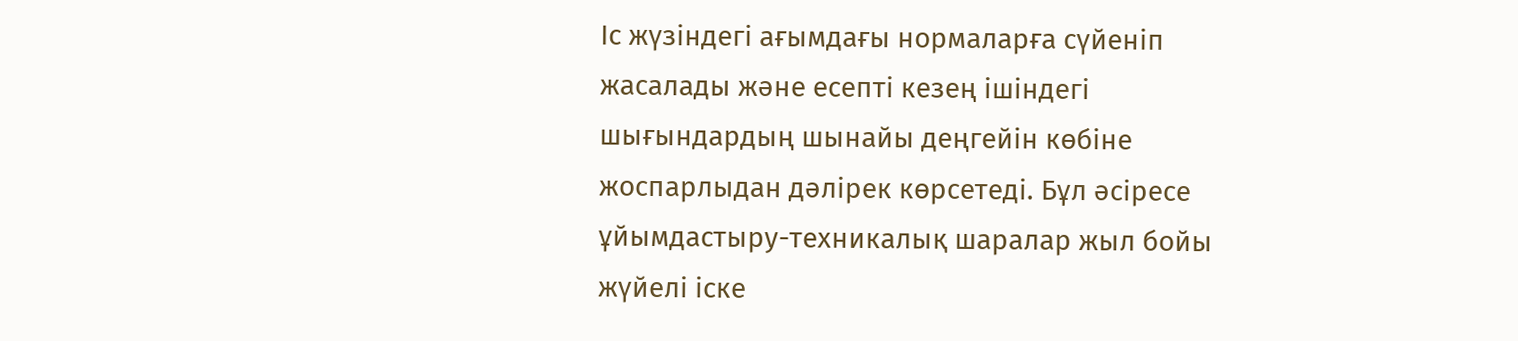Іс жүзіндегі ағымдағы нормаларға сүйеніп жасалады және есепті кезең ішіндегі шығындардың шынайы деңгейін көбіне жоспарлыдан дәлірек көрсетеді. Бұл әсіресе ұйымдастыру-техникалық шаралар жыл бойы жүйелі іске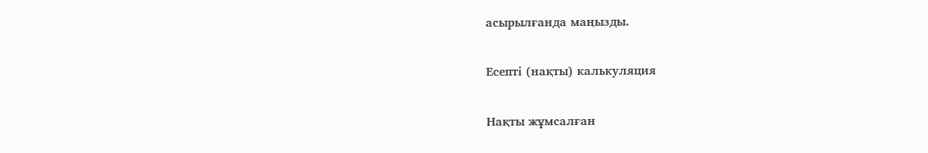асырылғанда маңызды.

Есепті (нақты) калькуляция

Нақты жұмсалған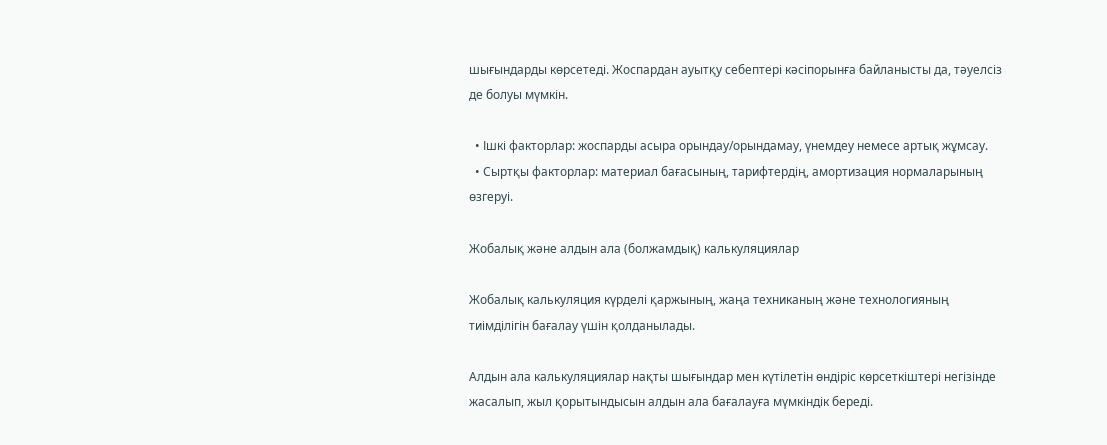шығындарды көрсетеді. Жоспардан ауытқу себептері кәсіпорынға байланысты да, тәуелсіз де болуы мүмкін.

  • Ішкі факторлар: жоспарды асыра орындау/орындамау, үнемдеу немесе артық жұмсау.
  • Сыртқы факторлар: материал бағасының, тарифтердің, амортизация нормаларының өзгеруі.

Жобалық және алдын ала (болжамдық) калькуляциялар

Жобалық калькуляция күрделі қаржының, жаңа техниканың және технологияның тиімділігін бағалау үшін қолданылады.

Алдын ала калькуляциялар нақты шығындар мен күтілетін өндіріс көрсеткіштері негізінде жасалып, жыл қорытындысын алдын ала бағалауға мүмкіндік береді.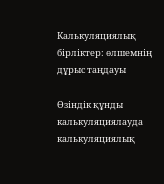Калькуляциялық бірліктер: өлшемнің дұрыс таңдауы

Өзіндік құнды калькуляциялауда калькуляциялық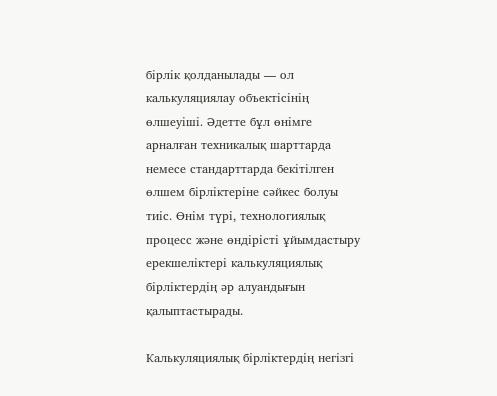бірлік қолданылады — ол калькуляциялау объектісінің өлшеуіші. Әдетте бұл өнімге арналған техникалық шарттарда немесе стандарттарда бекітілген өлшем бірліктеріне сәйкес болуы тиіс. Өнім түрі, технологиялық процесс және өндірісті ұйымдастыру ерекшеліктері калькуляциялық бірліктердің әр алуандығын қалыптастырады.

Калькуляциялық бірліктердің негізгі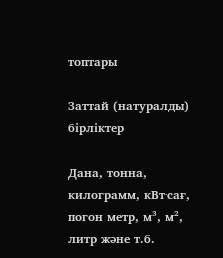топтары

Заттай (натуралды) бірліктер

Дана, тонна, килограмм, кВт·сағ, погон метр, м³, м², литр және т.б.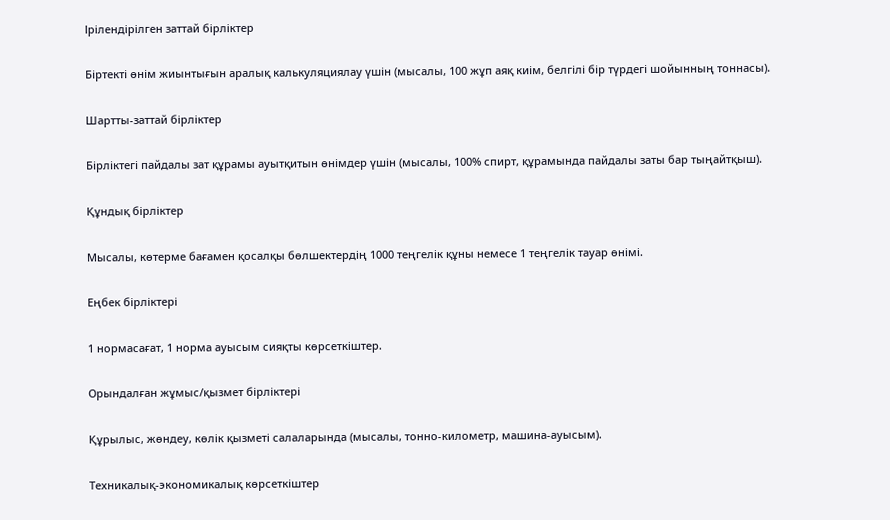Ірілендірілген заттай бірліктер

Біртекті өнім жиынтығын аралық калькуляциялау үшін (мысалы, 100 жұп аяқ киім, белгілі бір түрдегі шойынның тоннасы).

Шартты-заттай бірліктер

Бірліктегі пайдалы зат құрамы ауытқитын өнімдер үшін (мысалы, 100% спирт, құрамында пайдалы заты бар тыңайтқыш).

Құндық бірліктер

Мысалы, көтерме бағамен қосалқы бөлшектердің 1000 теңгелік құны немесе 1 теңгелік тауар өнімі.

Еңбек бірліктері

1 нормасағат, 1 норма ауысым сияқты көрсеткіштер.

Орындалған жұмыс/қызмет бірліктері

Құрылыс, жөндеу, көлік қызметі салаларында (мысалы, тонно-километр, машина-ауысым).

Техникалық-экономикалық көрсеткіштер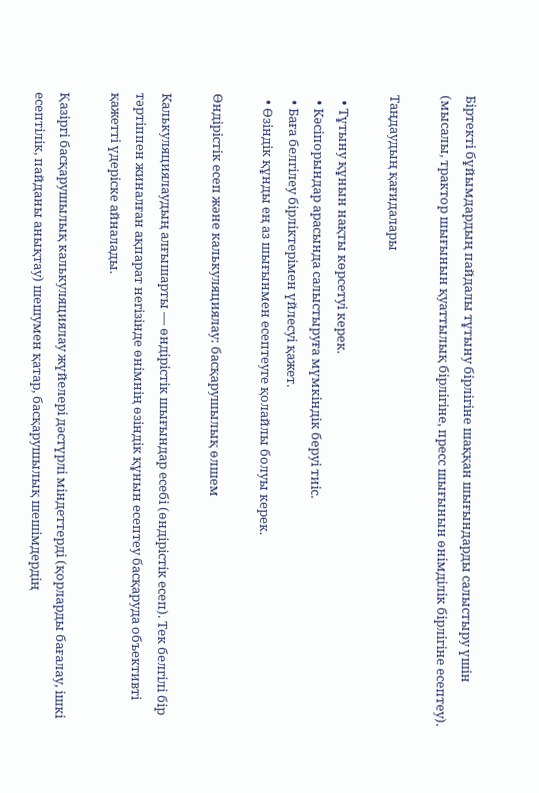Біртекті бұйымдардың пайдалы тұтыну бірлігіне шаққан шығындарды салыстыру үшін (мысалы, трактор шығынын қуаттылық бірлігіне, пресс шығынын өнімділік бірлігіне есептеу).

Таңдаудың қағидалары

  • Тұтыну құнын нақты көрсетуі керек.
  • Кәсіпорындар арасында салыстыруға мүмкіндік беруі тиіс.
  • Баға белгілеу бірліктерімен үйлесуі қажет.
  • Өзіндік құнды ең аз шығынмен есептеуге қолайлы болуы керек.

Өндірістік есеп және калькуляциялау: басқарушылық өлшем

Калькуляциялаудың алғышарты — өндірістік шығындар есебі (өндірістік есеп). Тек белгілі бір тәртіппен жиналған ақпарат негізінде өнімнің өзіндік құнын есептеу басқаруда объективті қажетті үдеріске айналады.

Қазіргі басқарушылық калькуляциялау жүйелері дәстүрлі міндеттерді (қорларды бағалау, ішкі есептілік, пайданы анықтау) шешумен қатар, басқарушылық шешімдердің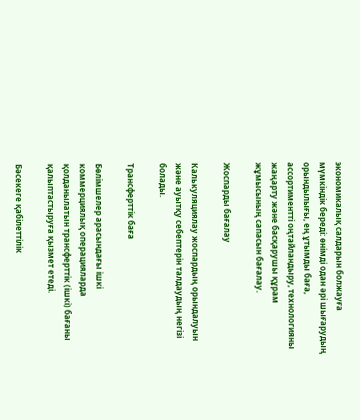экономикалық салдарын болжауға мүмкіндік береді: өнімді одан әрі шығарудың орындылығы, ең ұтымды баға, ассортиментті оңтайландыру, технологияны жаңарту және басқарушы құрам жұмысының сапасын бағалау.

Жоспарды бағалау

Калькуляциялау жоспардың орындалуын және ауытқу себептерін талдаудың негізі болады.

Трансферттік баға

Бөлімшелер арасындағы ішкі коммерциялық операцияларда қолданылатын трансферттік (ішкі) бағаны қалыптастыруға қызмет етеді.

Бәсекеге қабілеттілік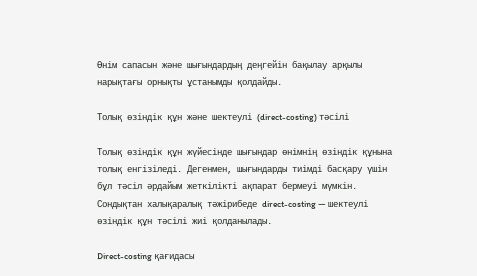Өнім сапасын және шығындардың деңгейін бақылау арқылы нарықтағы орнықты ұстанымды қолдайды.

Толық өзіндік құн және шектеулі (direct-costing) тәсілі

Толық өзіндік құн жүйесінде шығындар өнімнің өзіндік құнына толық енгізіледі. Дегенмен, шығындарды тиімді басқару үшін бұл тәсіл әрдайым жеткілікті ақпарат бермеуі мүмкін. Сондықтан халықаралық тәжірибеде direct-costing — шектеулі өзіндік құн тәсілі жиі қолданылады.

Direct-costing қағидасы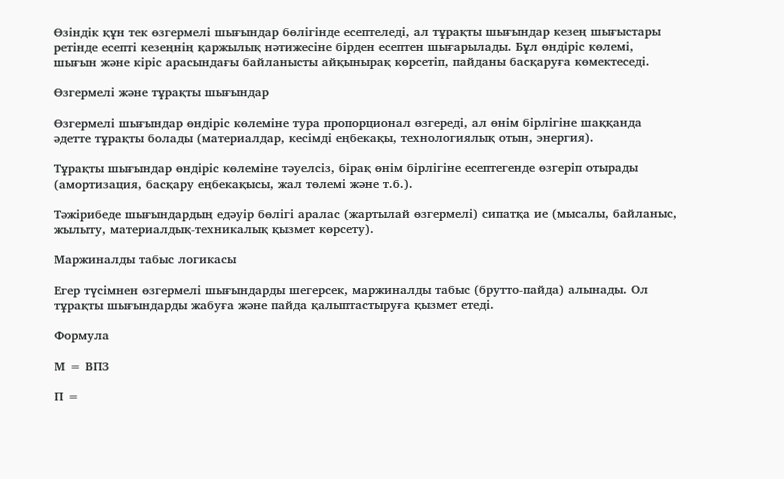Өзіндік құн тек өзгермелі шығындар бөлігінде есептеледі, ал тұрақты шығындар кезең шығыстары ретінде есепті кезеңнің қаржылық нәтижесіне бірден есептен шығарылады. Бұл өндіріс көлемі, шығын және кіріс арасындағы байланысты айқынырақ көрсетіп, пайданы басқаруға көмектеседі.

Өзгермелі және тұрақты шығындар

Өзгермелі шығындар өндіріс көлеміне тура пропорционал өзгереді, ал өнім бірлігіне шаққанда әдетте тұрақты болады (материалдар, кесімді еңбекақы, технологиялық отын, энергия).

Тұрақты шығындар өндіріс көлеміне тәуелсіз, бірақ өнім бірлігіне есептегенде өзгеріп отырады (амортизация, басқару еңбекақысы, жал төлемі және т.б.).

Тәжірибеде шығындардың едәуір бөлігі аралас (жартылай өзгермелі) сипатқа ие (мысалы, байланыс, жылыту, материалдық-техникалық қызмет көрсету).

Маржиналды табыс логикасы

Егер түсімнен өзгермелі шығындарды шегерсек, маржиналды табыс (брутто-пайда) алынады. Ол тұрақты шығындарды жабуға және пайда қалыптастыруға қызмет етеді.

Формула

М = ВПЗ

П =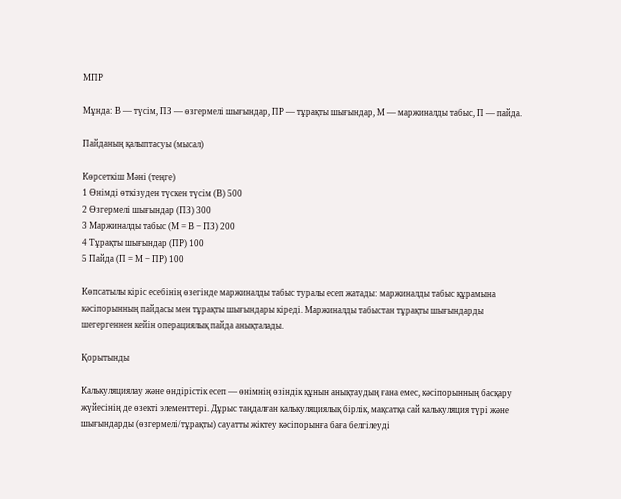МПР

Мұнда: В — түсім, ПЗ — өзгермелі шығындар, ПР — тұрақты шығындар, М — маржиналды табыс, П — пайда.

Пайданың қалыптасуы (мысал)

Көрсеткіш Мәні (теңге)
1 Өнімді өткізуден түскен түсім (В) 500
2 Өзгермелі шығындар (ПЗ) 300
3 Маржиналды табыс (М = В − ПЗ) 200
4 Тұрақты шығындар (ПР) 100
5 Пайда (П = М − ПР) 100

Көпсатылы кіріс есебінің өзегінде маржиналды табыс туралы есеп жатады: маржиналды табыс құрамына кәсіпорынның пайдасы мен тұрақты шығындары кіреді. Маржиналды табыстан тұрақты шығындарды шегергеннен кейін операциялық пайда анықталады.

Қорытынды

Калькуляциялау және өндірістік есеп — өнімнің өзіндік құнын анықтаудың ғана емес, кәсіпорынның басқару жүйесінің де өзекті элементтері. Дұрыс таңдалған калькуляциялық бірлік, мақсатқа сай калькуляция түрі және шығындарды (өзгермелі/тұрақты) сауатты жіктеу кәсіпорынға баға белгілеуді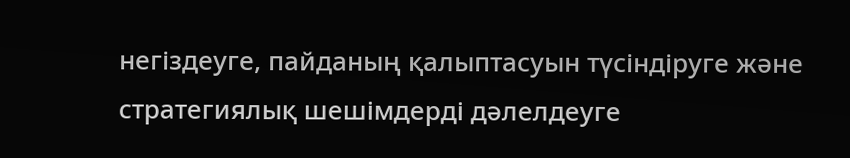негіздеуге, пайданың қалыптасуын түсіндіруге және стратегиялық шешімдерді дәлелдеуге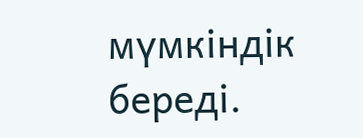мүмкіндік береді.